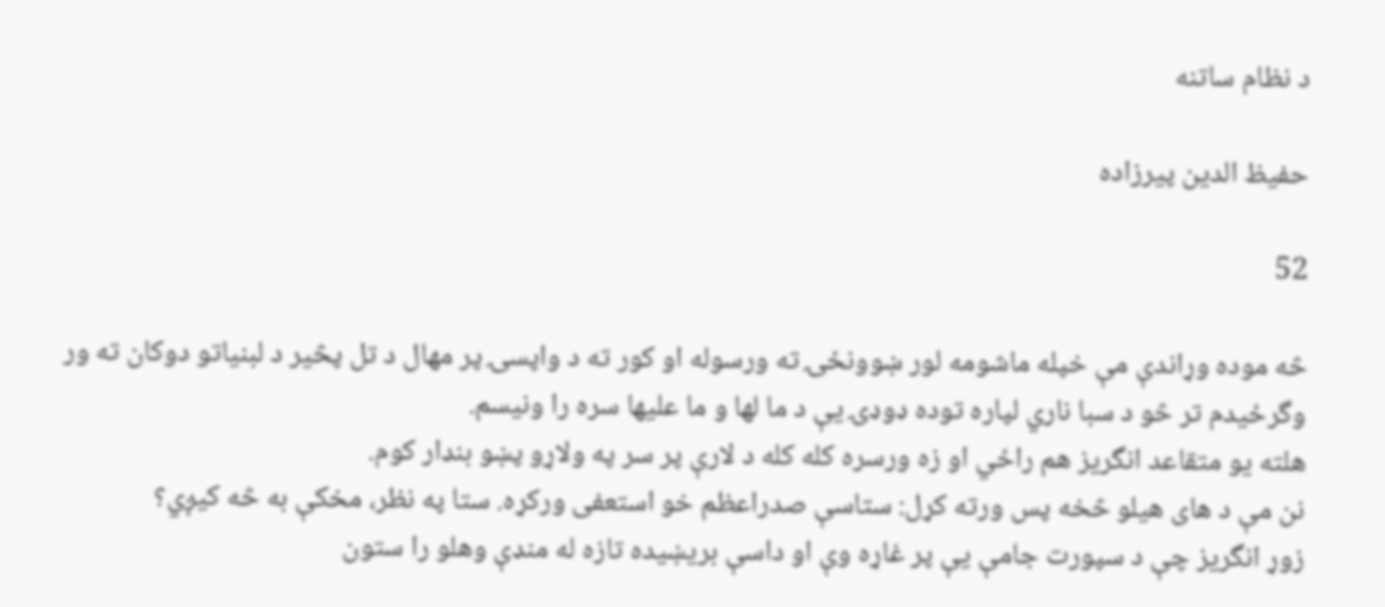د نظام ساتنه

حفیظ الدین پیرزادہ

52

څه مودہ وړاندې مې خپله ماشومه لور ښوونځۍ ته ورسوله او کور ته د واپسۍ پر مھال د تل پڅیر د لبنیاتو دوکان ته ور وگرځیدم تر څو د سبا ناري لپارہ تودہ ډوډۍ یې د ما لھا و ما علیھا سرہ را ونیسم.
ھلته یو متقاعد انگریز ھم راځي او زہ ورسرہ کله کله د لارې پر سر په ولاړو پښو بنډار کوم.
نن مې د ھای ھیلو څخه پس ورته کړل: ستاسې صدراعظم خو استعفی ورکړہ. ستا په نظر، مخکې به څه کیږي؟
زوړ انگریز چې د سپورت جامې یې پر غاړہ وې او داسې بریښیدہ تازہ له منډې وھلو را ستون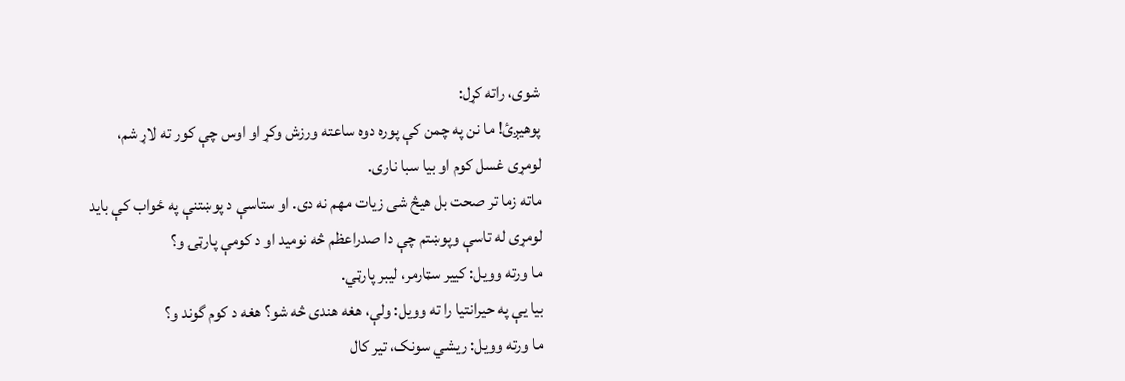شوی، راته کړل:
پوھیږئ! ما نن په چمن کې پورہ دوہ ساعته ورزش وکړ او اوس چې کور ته لاړ شم، لومړی غسل کوم او بیا سبا ناری.
ماته زما تر صحت بل ھیڅ شی زیات مھم نه دی. او ستاسې د پوښتنې په ځواب کې باید لومړی له تاسې وپوښتم چې دا صدراعظم څه نومید او د کومې پارټۍ و؟
ما ورته وویل: کییر سټارمر، لیبر پارټي.
بیا یې په حیرانتیا را ته وویل: ولې، ھغه ھندی څه شو؟ ھغه د کوم گوند و؟
ما ورته وویل: ریشي سونک، تیر کال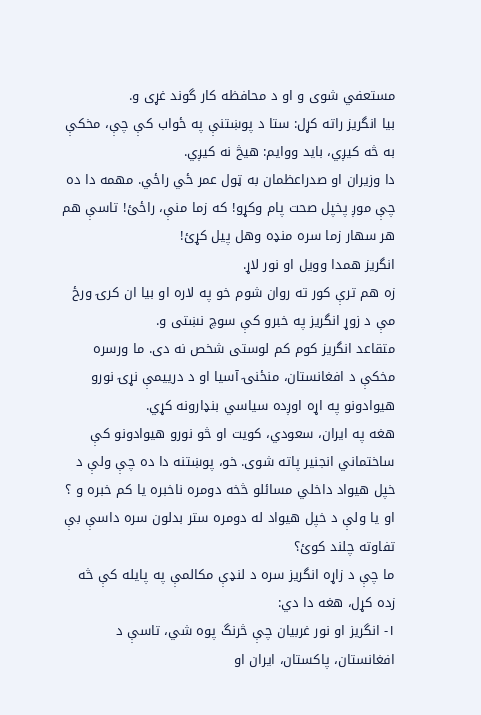مستعفي شوی و او د محافظه کار گوند غړی و.
بیا انگریز راته کړل: ستا د پوښتنې په ځواب کې چې، مخکې به څه کیږي، باید ووایم: ھیڅ نه کیږي.
دا وزیران او صدراعظمان به ټول عمر ځي راځي. مھمه دا دہ چې موږ پخپل صحت پام وکړو! که زما منې، راځئ! تاسې ھم ھر سھار زما سرہ منډہ وھل پیل کړئ!
انگریز ھمدا وویل او نور لاړ.
زہ ھم ترې کور ته روان شوم خو په لارہ او بیا ان کرۍ ورځ مې د زوړ انگریز په خبرو کې سوچ نښتی و.
متقاعد انگریز کوم کم لوستی شخص نه دی. ما ورسرہ مخکې د افغانستان، منځنۍ آسیا او د درییمې نړۍ نورو ھیوادونو په اړہ اوږدہ سیاسي بنډارونه کړي.
ھغه په ایران، سعودي، کویت او څو نورو ھیوادونو کې ساختماني انجنیر پاته شوی. خو، پوښتنه دا دہ چې ولې د خپل ھیواد داخلي مسائلو څخه دومرہ ناخبرہ یا کم خبرہ و ؟ او یا ولې د خپل ھیواد له دومرہ ستر بدلون سرہ داسې بې تفاوته چلند کوئ؟
ما چې د زاړہ انگریز سرہ د لنډې مکالمې په پایله کې څه زدہ کړل، ھغه دا دي:
۱- انگریز او نور غربیان چې څرنگ پوہ شي، تاسې د افغانستان، پاکستان، ایران او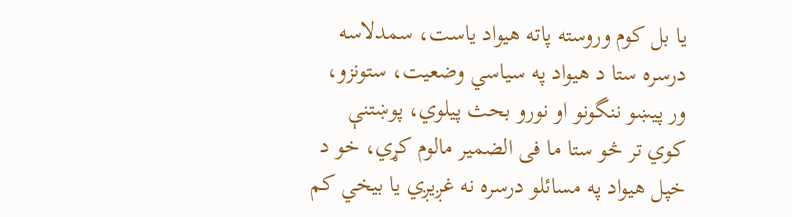یا بل کوم وروسته پاته ھیواد یاست، سمدلاسه درسرہ ستا د ھیواد په سیاسي وضعیت، ستونزو، ور پیښو ننگونو او نورو بحث پیلوي، پوښتنې کوي تر څو ستا ما فی الضمیر مالوم کړي، خو د خپل ھیواد په مسائلو درسرہ نه غږیږي یا بیخي کم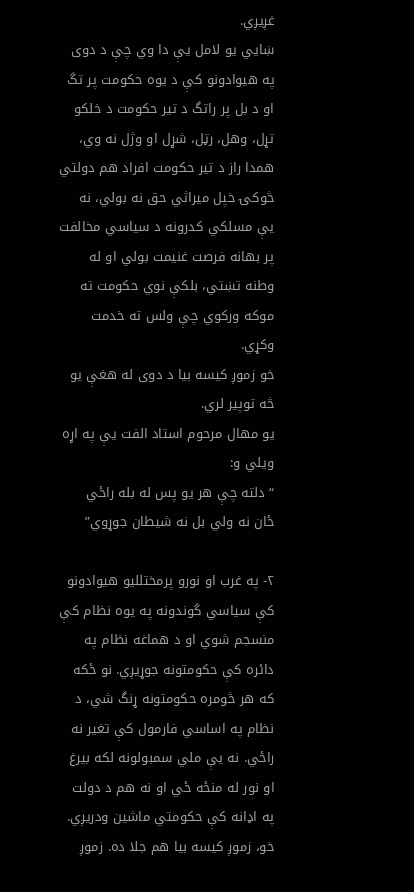غږیږي.
ښایي یو لامل یې دا وي چې د دوی په ھیوادونو کې د یوہ حکومت پر تگ او د بل پر راتگ د تیر حکومت د خلکو تړل، وھل، رټل، شړل او وژل نه وي، ھمدا راز د تیر حکومت افراد ھم دولتي څوکۍ خپل میراثي حق نه بولي، نه یې مسلکي کدرونه د سیاسي مخالفت پر بھانه فرصت غنیمت بولي او له وطنه تښتي، بلکې نوي حکومت ته موکه ورکوي چې ولس ته خدمت وکړي.
خو زموږ کیسه بیا د دوی له ھغې یو څه توپیر لري.
یو مھال مرحوم استاد الفت یې په اړہ ویلي و:
“ دلته چې ھر یو پس له بله راځي
ځان نه ولي بل نه شیطان جوړوي”

۲- په غرب او نورو پرمختللیو ھیوادونو کې سیاسي گوندونه په یوہ نظام کې منسجم شوي او د ھماغه نظام په دائرہ کې حکومتونه جوړیږي. نو ځکه که ھر څومرہ حکومتونه ړنگ شي، د نظام په اساسي فارمول کې تغیر نه راځي. نه یې ملي سمبولونه لکه بیرغ او نور له منځه ځي او نه ھم د دولت په اډانه کې حکومتي ماشین ودریږي.
خو، زموږ کیسه بیا ھم جلا دہ. زموږ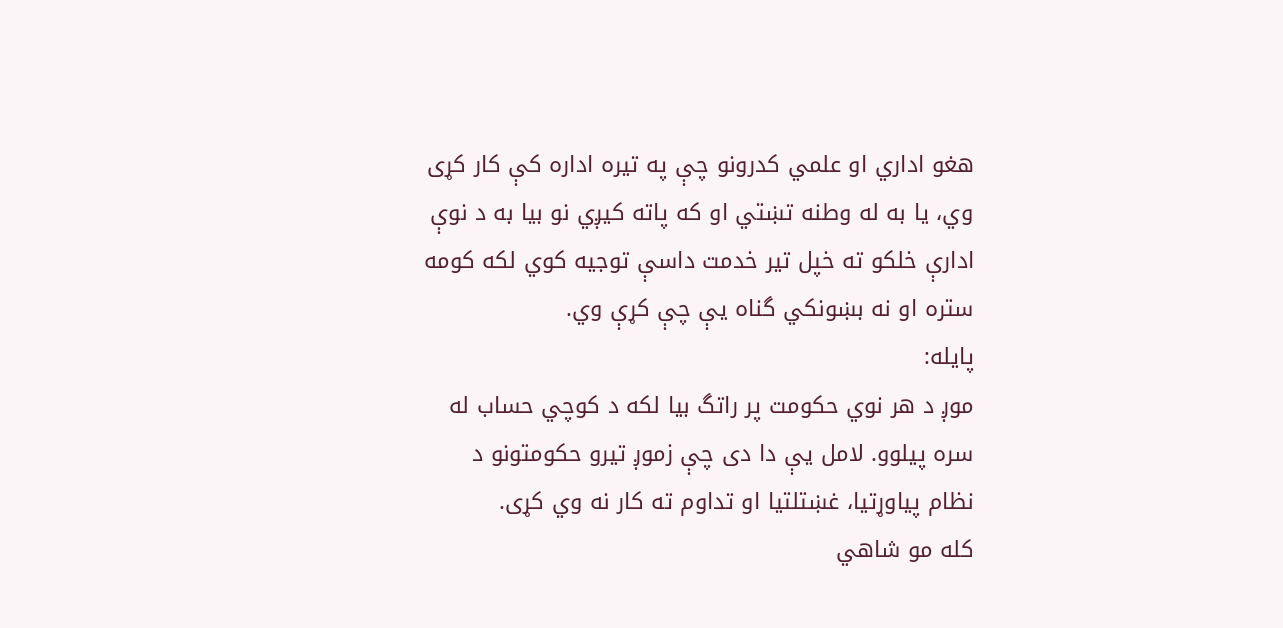ھغو اداري او علمي کدرونو چې په تیرہ ادارہ کې کار کړی وي، یا به له وطنه تښتي او که پاته کیږي نو بیا به د نوې ادارې خلکو ته خپل تیر خدمت داسې توجیه کوي لکه کومه سترہ او نه بښونکي گناہ یې چې کړې وي.
پایله:
موږ د ھر نوي حکومت پر راتگ بیا لکه د کوچي حساب له سرہ پیلوو. لامل یې دا دی چې زموږ تیرو حکومتونو د نظام پیاوړتیا، غښتلتیا او تداوم ته کار نه وي کړی.
کله مو شاھي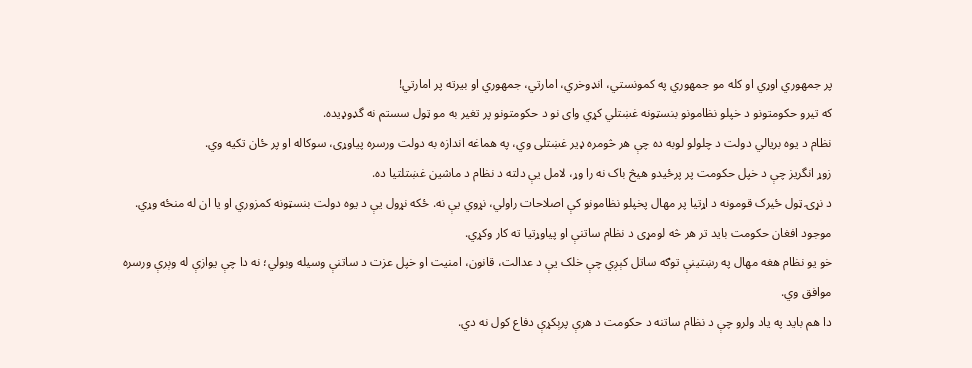پر جمھوري اوړي او کله مو جمھوري په کمونستي، انډوخري، امارتي، جمھوري او بیرته پر امارتي!
که تیرو حکومتونو د خپلو نظامونو بنسټونه غښتلي کړي وای نو د حکومتونو پر تغیر به مو ټول سستم نه گډوډیدہ.
نظام د یوہ بریالي دولت د چلولو لوبه دہ چې ھر څومرہ ډیر غښتلی وي، په ھماغه اندازہ به دولت ورسرہ پیاوړی، سوکاله او پر ځان تکیه وي.
زوړ انگریز چې د خپل حکومت پر پرځیدو ھیڅ باک نه را وړ، لامل یې دلته د نظام د ماشین غښتلتیا دہ.
د نړۍ ټول ځیرک قومونه د اړتیا پر مھال پخپلو نظامونو کې اصلاحات راولي، نړوي یې نه. ځکه نړول یې د یوہ دولت بنسټونه کمزوري او یا ان له منځه وړي.
موجود افغان حکومت باید تر ھر څه لومړی د نظام ساتنې او پیاوړتیا ته کار وکړي.
خو یو نظام هغه مھال په رښتینې توګه ساتل کېږي چې خلک یې د عدالت، قانون، امنیت او خپل عزت د ساتنې وسیله وبولي؛ نه دا چې یوازې له وېرې ورسره موافق وي.
دا ھم باید په یاد ولرو چې د نظام ساتنه د حکومت د هرې پرېکړې دفاع کول نه دي.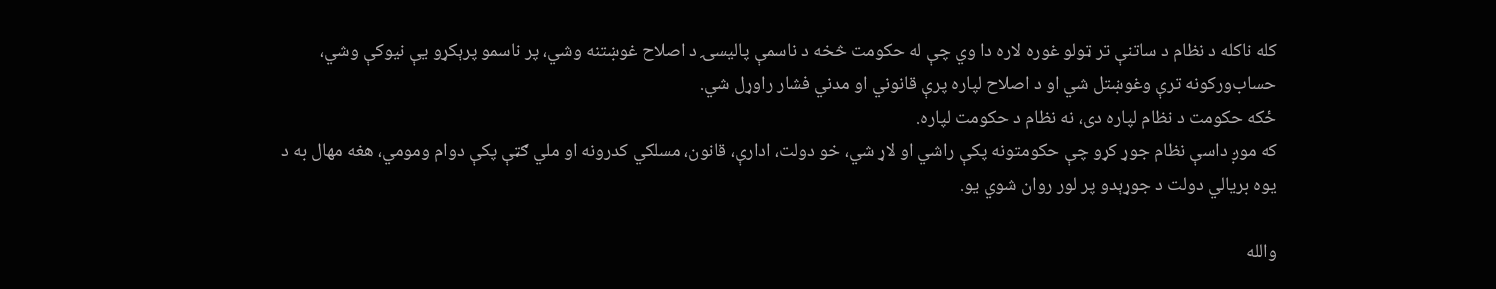کله ناکله د نظام د ساتنې تر ټولو غوره لاره دا وي چې له حکومت څخه د ناسمې پالیسۍ د اصلاح غوښتنه وشي، پر ناسمو پرېکړو یې نیوکې وشي، حساب‌ورکونه ترې وغوښتل شي او د اصلاح لپاره پرې قانوني او مدني فشار راوړل شي.
ځکه حکومت د نظام لپاره دی، نه نظام د حکومت لپاره.
که موږ داسې نظام جوړ کړو چې حکومتونه پکې راشي او لاړ شي، خو دولت، ادارې، قانون، مسلکي کدرونه او ملي ګټې پکې دوام ومومي، هغه مھال به د یوه بریالي دولت د جوړېدو پر لور روان شوي یو.

والله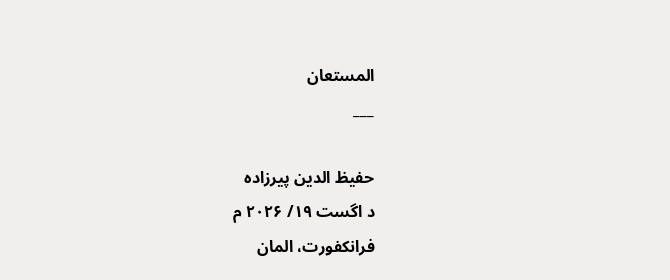المستعان
___

حفیظ الدین پیرزادہ
د اگست ۱۹/ ۲۰۲۶ م
فرانکفورت، المان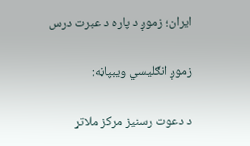ایران؛ زموږ د پارہ د عبرت درس

زموږ انګلیسي ویبپاڼه:

د دعوت رسنیز مرکز ملاتړ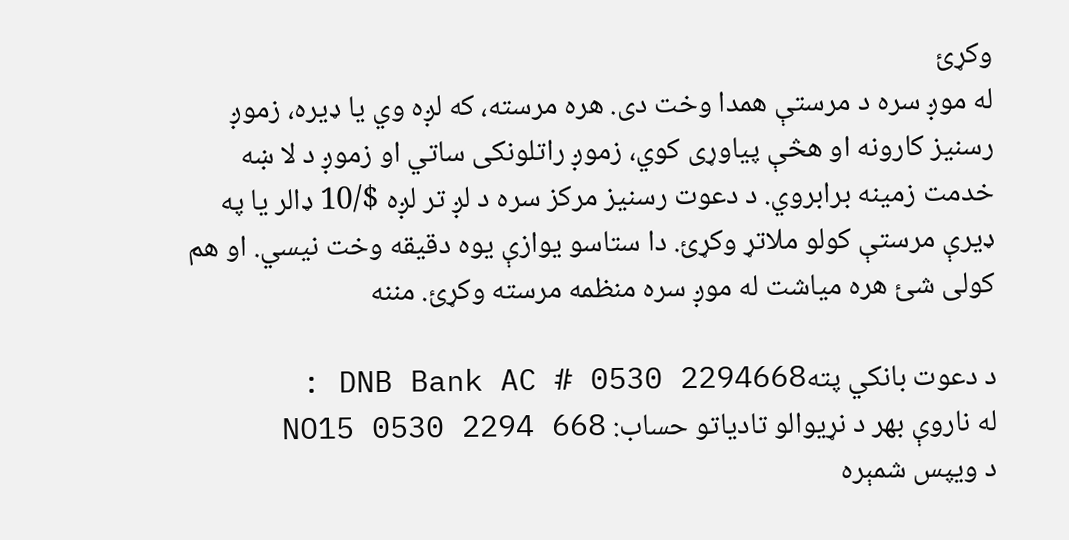وکړئ
له موږ سره د مرستې همدا وخت دی. هره مرسته، که لږه وي یا ډیره، زموږ رسنیز کارونه او هڅې پیاوړی کوي، زموږ راتلونکی ساتي او زموږ د لا ښه خدمت زمینه برابروي. د دعوت رسنیز مرکز سره د لږ تر لږه $/10 ډالر یا په ډیرې مرستې کولو ملاتړ وکړئ. دا ستاسو یوازې یوه دقیقه وخت نیسي. او هم کولی شئ هره میاشت له موږ سره منظمه مرسته وکړئ. مننه

د دعوت بانکي پتهDNB Bank AC # 0530 2294668 :
له ناروې بهر د نړیوالو تادیاتو حساب: NO15 0530 2294 668
د ویپس شمېره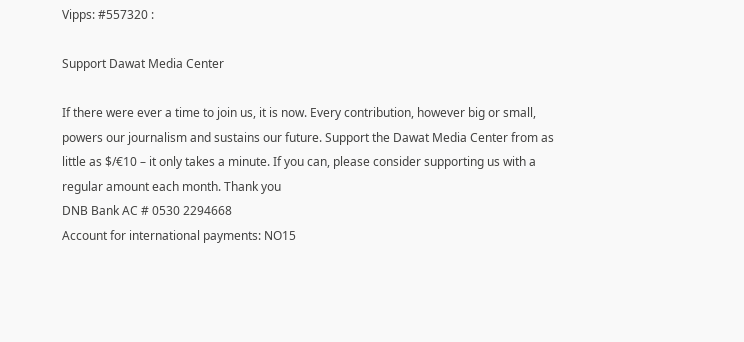Vipps: #557320 :

Support Dawat Media Center

If there were ever a time to join us, it is now. Every contribution, however big or small, powers our journalism and sustains our future. Support the Dawat Media Center from as little as $/€10 – it only takes a minute. If you can, please consider supporting us with a regular amount each month. Thank you
DNB Bank AC # 0530 2294668
Account for international payments: NO15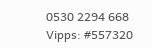0530 2294 668
Vipps: #557320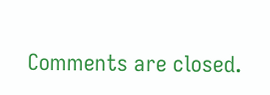Comments are closed.